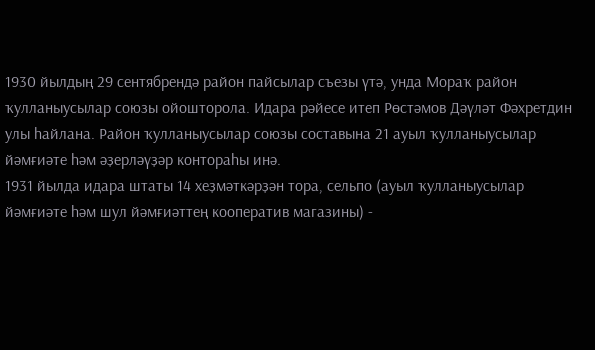1930 йылдың 29 сентябрендә район пайсылар съезы үтә, унда Мораҡ район ҡулланыусылар союзы ойошторола. Идара рәйесе итеп Рөстәмов Дәүләт Фәхретдин улы һайлана. Район ҡулланыусылар союзы составына 21 ауыл ҡулланыусылар йәмғиәте һәм әҙерләүҙәр контораһы инә.
1931 йылда идара штаты 14 хеҙмәткәрҙән тора, сельпо (ауыл ҡулланыусылар йәмғиәте һәм шул йәмғиәттең кооператив магазины) -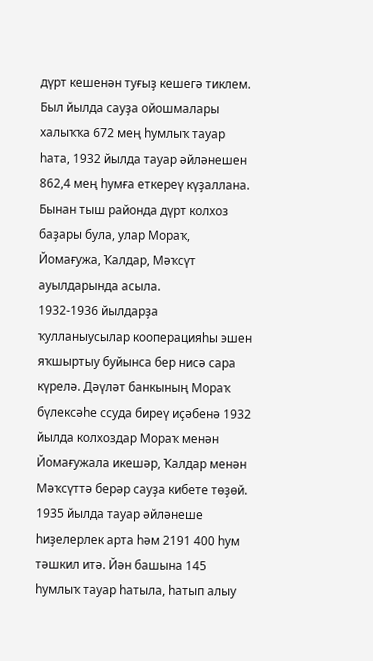дүрт кешенән туғыҙ кешегә тиклем. Был йылда сауҙа ойошмалары халыҡҡа 672 мең һумлыҡ тауар һата, 1932 йылда тауар әйләнешен 862,4 мең һумға еткереү күҙаллана. Бынан тыш районда дүрт колхоз баҙары була, улар Мораҡ, Йомағужа, Ҡалдар, Мәҡсүт ауылдарында асыла.
1932-1936 йылдарҙа ҡулланыусылар кооперацияһы эшен яҡшыртыу буйынса бер нисә сара күрелә. Дәүләт банкының Мораҡ бүлексәһе ссуда биреү иҫәбенә 1932 йылда колхоздар Мораҡ менән Йомағужала икешәр, Ҡалдар менән Мәҡсүттә берәр сауҙа кибете төҙөй.
1935 йылда тауар әйләнеше һиҙелерлек арта һәм 2191 400 һум тәшкил итә. Йән башына 145 һумлыҡ тауар һатыла, һатып алыу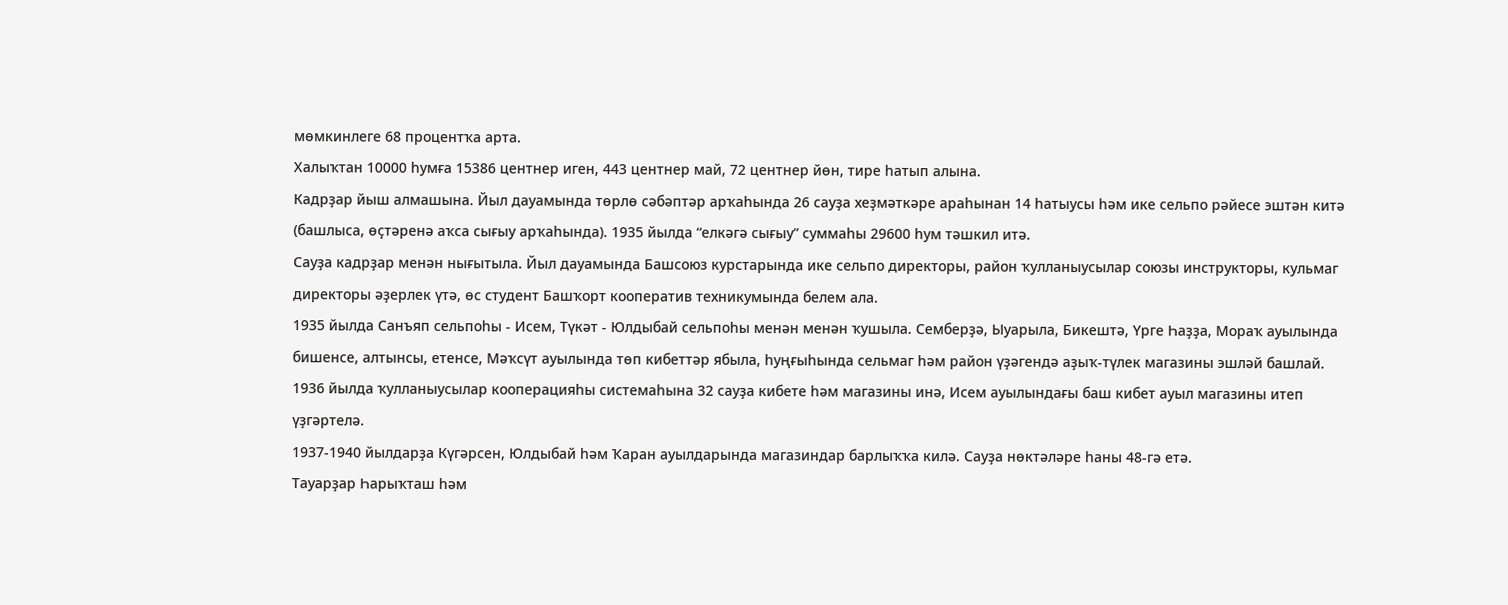мөмкинлеге 68 процентҡа арта.
Халыҡтан 10000 һумға 15386 центнер иген, 443 центнер май, 72 центнер йөн, тире һатып алына.
Кадрҙар йыш алмашына. Йыл дауамында төрлө сәбәптәр арҡаһында 26 сауҙа хеҙмәткәре араһынан 14 һатыусы һәм ике сельпо рәйесе эштән китә (башлыса, өҫтәренә аҡса сығыу арҡаһында). 1935 йылда “елкәгә сығыу” суммаһы 29600 һум тәшкил итә.
Сауҙа кадрҙар менән нығытыла. Йыл дауамында Башсоюз курстарында ике сельпо директоры, район ҡулланыусылар союзы инструкторы, кульмаг директоры әҙерлек үтә, өс студент Башҡорт кооператив техникумында белем ала.
1935 йылда Санъяп сельпоһы - Исем, Түкәт - Юлдыбай сельпоһы менән менән ҡушыла. Семберҙә, Ыуарыла, Бикештә, Үрге Һаҙҙа, Мораҡ ауылында бишенсе, алтынсы, етенсе, Мәҡсүт ауылында төп кибеттәр ябыла, һуңғыһында сельмаг һәм район үҙәгендә аҙыҡ-түлек магазины эшләй башлай.
1936 йылда ҡулланыусылар кооперацияһы системаһына 32 сауҙа кибете һәм магазины инә, Исем ауылындағы баш кибет ауыл магазины итеп үҙгәртелә.
1937-1940 йылдарҙа Күгәрсен, Юлдыбай һәм Ҡаран ауылдарында магазиндар барлыҡҡа килә. Сауҙа нөктәләре һаны 48-гә етә.
Тауарҙар Һарыҡташ һәм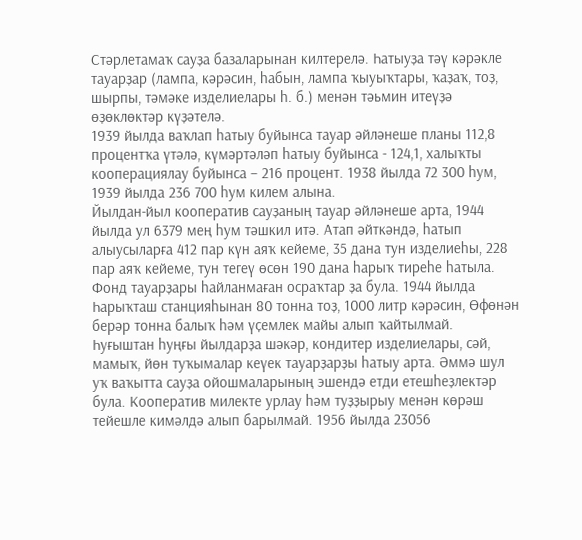Стәрлетамаҡ сауҙа базаларынан килтерелә. Һатыуҙа тәү кәрәкле тауарҙар (лампа, кәрәсин, һабын, лампа ҡыуыҡтары, ҡаҙаҡ, тоҙ, шырпы, тәмәке изделиелары һ. б.) менән тәьмин итеүҙә өҙөклөктәр күҙәтелә.
1939 йылда ваҡлап һатыу буйынса тауар әйләнеше планы 112,8 процентҡа үтәлә, күмәртәләп һатыу буйынса - 124,1, халыҡты кооперациялау буйынса – 216 процент. 1938 йылда 72 300 һум, 1939 йылда 236 700 һум килем алына.
Йылдан-йыл кооператив сауҙаның тауар әйләнеше арта, 1944 йылда ул 6379 мең һум тәшкил итә. Атап әйткәндә, һатып алыусыларға 412 пар күн аяҡ кейеме, 35 дана тун изделиеһы, 228 пар аяҡ кейеме, тун тегеү өсөн 190 дана һарыҡ тиреһе һатыла.
Фонд тауарҙары һайланмаған осраҡтар ҙа була. 1944 йылда Һарыҡташ станцияһынан 80 тонна тоҙ, 1000 литр кәрәсин, Өфөнән берәр тонна балыҡ һәм үҫемлек майы алып ҡайтылмай.
Һуғыштан һуңғы йылдарҙа шәкәр, кондитер изделиелары, сәй, мамыҡ, йөн туҡымалар кеүек тауарҙарҙы һатыу арта. Әммә шул уҡ ваҡытта сауҙа ойошмаларының эшендә етди етешһеҙлектәр була. Кооператив милекте урлау һәм туҙҙырыу менән көрәш тейешле кимәлдә алып барылмай. 1956 йылда 23056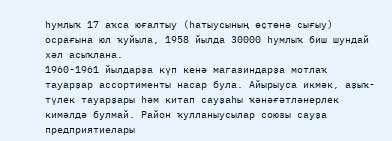һумлыҡ 17 аҡса юғалтыу (һатыусының өҫтөнә сығыу) осрағына юл ҡуйыла, 1958 йылда 30000 һумлыҡ биш шундай хәл асыҡлана.
1960-1961 йылдарҙа күп кенә магазиндарҙа мотлаҡ тауарҙар ассортименты насар була. Айырыуса икмәк, аҙыҡ-түлек тауарҙары һәм китап сауҙаһы ҡәнәғәтләнерлек кимәлдә булмай. Район ҡулланыусылар союзы сауҙа предприятиелары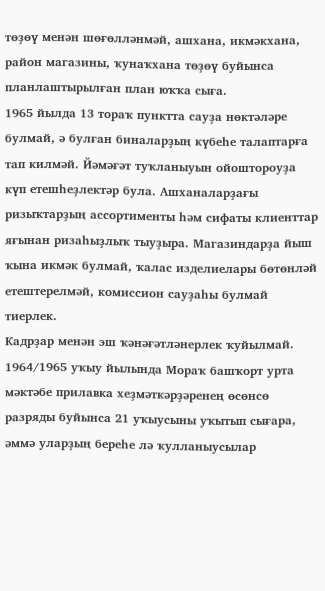төҙөү менән шөғөлләнмәй, ашхана, икмәкхана, район магазины, ҡунаҡхана төҙөү буйынса планлаштырылған план юҡҡа сыға.
1965 йылда 13 тораҡ пунктта сауҙа нөктәләре булмай, ә булған биналарҙың күбеһе талаптарға тап килмәй. Йәмәғәт туҡланыуын ойоштороуҙа күп етешһеҙлектәр була. Ашханаларҙағы ризыҡтарҙың ассортименты һәм сифаты клиенттар яғынан ризаһыҙлыҡ тыуҙыра. Магазиндарҙа йыш ҡына икмәк булмай, ҡалас изделиелары бөтөнләй етештерелмәй, комиссион сауҙаһы булмай тиерлек.
Кадрҙар менән эш ҡәнәғәтләнерлек ҡуйылмай. 1964/1965 уҡыу йылында Мораҡ башҡорт урта мәктәбе прилавка хеҙмәткәрҙәренең өсөнсө разряды буйынса 21 уҡыусыны уҡытып сығара, әммә уларҙың береһе лә ҡулланыусылар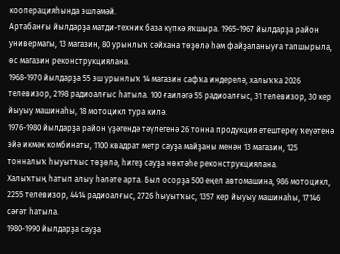кооперацияһында эшләмәй.
Артабанғы йылдарҙа матди-техник база күпкә яҡшыра. 1965-1967 йылдарҙа район универмагы, 13 магазин, 80 урынлыҡ сәйхана төҙөлә һәм файҙаланыуға тапшырыла, өс магазин реконструкциялана.
1968-1970 йылдарҙа 55 эш урынлыҡ 14 магазин сафҡа индерелә, халыҡҡа 2026 телевизор, 2198 радиоалғыс һатыла. 100 ғаиләгә 55 радиоалғыс, 31 телевизор, 30 кер йыуыу машинаһы, 18 мотоцикл тура килә.
1976-1980 йылдарҙа район үҙәгендә тәүлегенә 26 тонна продукция етештереү ҡеүәтенә эйә икмәк комбинаты, 1100 квадрат метр сауҙа майҙаны менән 13 магазин, 125 тонналыҡ һыуытҡыс төҙөлә, һигеҙ сауҙа нөктәһе реконструкциялана.
Халыҡтың һатып алыу һәләте арта. Был осорҙа 500 еңел автомашина, 986 мотоцикл, 2255 телевизор, 4414 радиоалғыс, 2726 һыуытҡыс, 1357 кер йыуыу машинаһы, 17146 сәғәт һатыла.
1980-1990 йылдарҙа сауҙа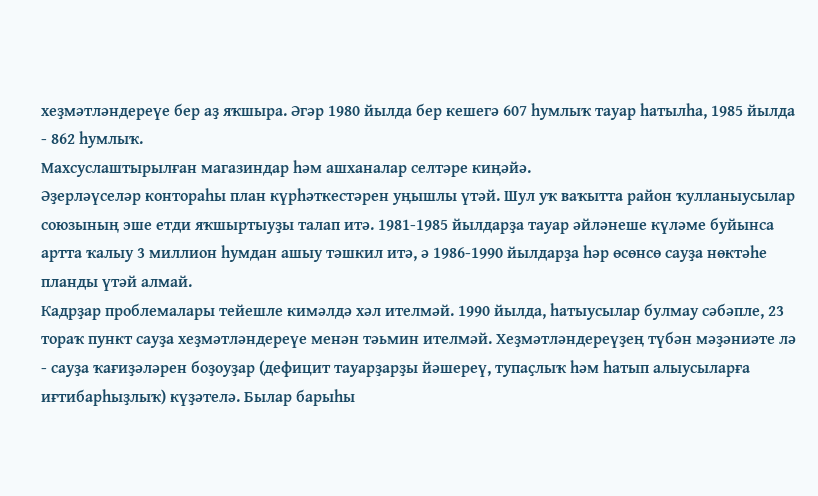хеҙмәтләндереүе бер аҙ яҡшыра. Әгәр 1980 йылда бер кешегә 607 һумлыҡ тауар һатылһа, 1985 йылда - 862 һумлыҡ.
Махсуслаштырылған магазиндар һәм ашханалар селтәре киңәйә.
Әҙерләүселәр контораһы план күрһәткестәрен уңышлы үтәй. Шул уҡ ваҡытта район ҡулланыусылар союзының эше етди яҡшыртыуҙы талап итә. 1981-1985 йылдарҙа тауар әйләнеше күләме буйынса артта ҡалыу 3 миллион һумдан ашыу тәшкил итә, ә 1986-1990 йылдарҙа һәр өсөнсө сауҙа нөктәһе планды үтәй алмай.
Кадрҙар проблемалары тейешле кимәлдә хәл ителмәй. 1990 йылда, һатыусылар булмау сәбәпле, 23 тораҡ пункт сауҙа хеҙмәтләндереүе менән тәьмин ителмәй. Хеҙмәтләндереүҙең түбән мәҙәниәте лә - сауҙа ҡағиҙәләрен боҙоуҙар (дефицит тауарҙарҙы йәшереү, тупаҫлыҡ һәм һатып алыусыларға иғтибарһыҙлыҡ) күҙәтелә. Былар барыһы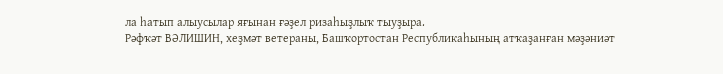ла һатып алыусылар яғынан ғәҙел ризаһыҙлыҡ тыуҙыра.
Рәфҡәт ВӘЛИШИН, хеҙмәт ветераны, Башҡортостан Республикаһының атҡаҙанған мәҙәниәт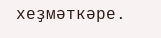хеҙмәткәре.